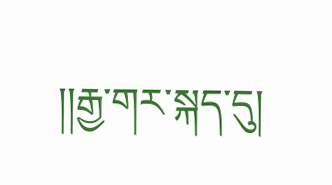།།རྒྱ་གར་སྐད་དུ།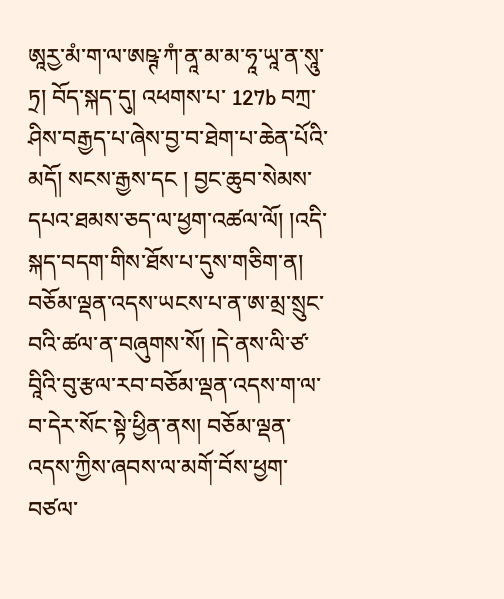ཨཱརྱ་མཾ་ག་ལ་ཨཥྚ་ཀཾ་ནཱ་མ་མ་ཧཱ་ཡཱ་ན་སཱུ་ཏྲ། བོད་སྐད་དུ། འཕགས་པ་ 127b བཀྲ་ཤིས་བརྒྱད་པ་ཞེས་བྱ་བ་ཐེག་པ་ཆེན་པོའི་མདོ། སངས་རྒྱས་དང ། བྱང་ཆུབ་སེམས་དཔའ་ཐམས་ཅད་ལ་ཕྱག་འཚལ་ལོ། །འདི་སྐད་བདག་གིས་ཐོས་པ་དུས་གཅིག་ན། བཅོམ་ལྡན་འདས་ཡངས་པ་ན་ཨ་མྲ་སྲུང་བའི་ཚལ་ན་བཞུགས་སོ། །དེ་ནས་ལི་ཙ་བཱིའི་བུ་རྩལ་རབ་བཅོམ་ལྡན་འདས་ག་ལ་བ་དེར་སོང་སྟེ་ཕྱིན་ནས། བཅོམ་ལྡན་འདས་ཀྱིས་ཞབས་ལ་མགོ་བོས་ཕྱག་བཙལ་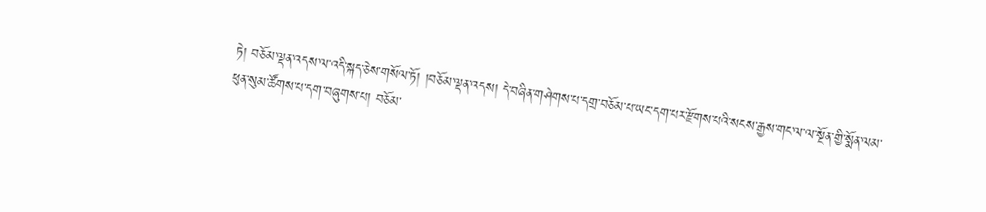ཏེ། བཅོམ་ལྡན་འདས་ལ་འདི་སྐད་ཅེས་གསོལ་ཏོ། །བཅོམ་ལྡན་འདས། དེ་བཞིན་གཤེགས་པ་དགྲ་བཅོམ་པ་ཡང་དག་པར་རྫོགས་པའི་སངས་རྒྱས་གང་ལ་ལ་སྔོན་གྱི་སྨོན་ལམ་ཕུན་སུམ་ཚོགས་པ་དག་བཞུགས་པ། བཅོམ་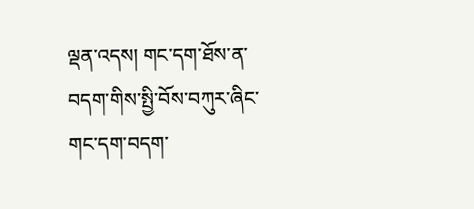ལྡན་འདས། གང་དག་ཐོས་ན་བདག་གིས་སྤྱི་བོས་བཀུར་ཞིང་གང་དག་བདག་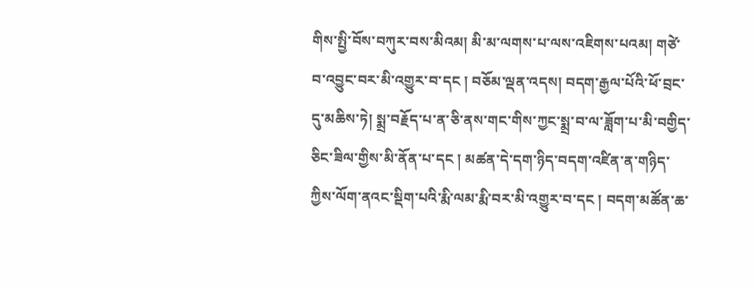གིས་སྤྱི་བོས་བཀུར་བས་མིའམ། མི་མ་ལགས་པ་ལས་འཇིགས་པའམ། གཙེ་བ་འབྱུང་བར་མི་འགྱུར་བ་དང ། བཅོམ་ལྡན་འདས། བདག་རྒྱལ་པོའི་ཕོ་བྲང་དུ་མཆིས་ཏེ། སྨྲ་བརྗོད་པ་ན་ཅི་ནས་གང་གིས་ཀྱང་སྨྲ་བ་ལ་ཟློག་པ་མི་བགྱིད་ཅིང་ཟིལ་གྱིས་མི་ནོན་པ་དང ། མཚན་དེ་དག་ཉིད་བདག་འཛིན་ན་གཉིད་ཀྱིས་ལོག་ནའང་སྡིག་པའི་རྨི་ལམ་རྨི་བར་མི་འགྱུར་བ་དང ། བདག་མཚོན་ཆ་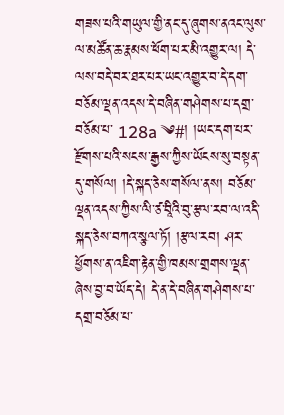གཟས་པའི་གཡུལ་གྱི་ནང་དུ་ཞུགས་ནའང་ལུས་ལ་མཚོན་ཆ་རྣམས་ཕོག་པར་མི་འགྱུར་ལ། དེ་ལས་བདེ་བར་ཐར་པར་ཡང་འགྱུར་བ་དེ་དག་བཅོམ་ལྡན་འདས་དེ་བཞིན་གཤེགས་པ་དགྲ་བཅོམ་པ་ 128a ༄#། །ཡང་དག་པར་རྫོགས་པའི་སངས་རྒྱས་ཀྱིས་ཡོངས་སུ་བསྟན་དུ་གསོལ། །དེ་སྐད་ཅེས་གསོལ་ནས། བཅོམ་ལྡན་འདས་ཀྱིས་ལི་ཙ་བཱིའི་བུ་རྩལ་རབ་ལ་འདི་སྐད་ཅེས་བཀའ་སྩལ་ཏོ། །རྩལ་རབ། ཤར་ཕྱོགས་ན་འཇིག་རྟེན་གྱི་ཁམས་གྲགས་ལྡན་ཞེས་བྱ་བ་ཡོད་དེ། དེ་ན་དེ་བཞིན་གཤེགས་པ་དགྲ་བཅོམ་པ་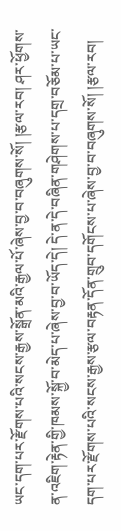ཡང་དག་པར་རྫོགས་པའི་སངས་རྒྱས་སྒྲོན་མའི་རྒྱལ་པོ་ཞེས་བྱ་བ་བཞུགས་སོ། །རྩལ་རབ། ཤར་ཕྱོགས་ན་འཇིག་རྟེན་གྱི་ཁམས་སྐྱོ་བ་མེད་པ་ཞེས་བྱ་བ་ཡོད་དེ། དེ་ན་དེ་བཞིན་གཤེགས་པ་དགྲ་བཅོམ་པ་ཡང་དག་པར་རྫོགས་པའི་སངས་རྒྱས་རྩལ་བརྟན་དོན་གྲུབ་དགོངས་པ་ཞེས་བྱ་བ་བཞུགས་སོ། །རྩལ་རབ།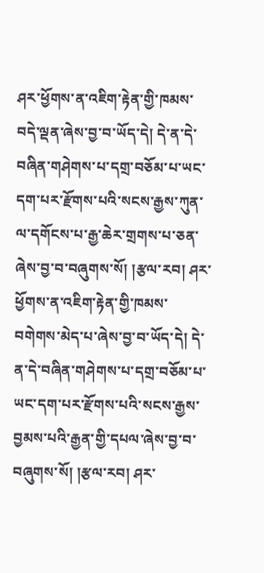ཤར་ཕྱོགས་ན་འཇིག་རྟེན་གྱི་ཁམས་བདེ་ལྡན་ཞེས་བྱ་བ་ཡོད་དེ། དེ་ན་དེ་བཞིན་གཤེགས་པ་དགྲ་བཅོམ་པ་ཡང་དག་པར་རྫོགས་པའི་སངས་རྒྱས་ཀུན་ལ་དགོངས་པ་རྒྱ་ཆེར་གྲགས་པ་ཅན་ཞེས་བྱ་བ་བཞུགས་སོ། །རྩལ་རབ། ཤར་ཕྱོགས་ན་འཇིག་རྟེན་གྱི་ཁམས་བགེགས་མེད་པ་ཞེས་བྱ་བ་ཡོད་དེ། དེ་ན་དེ་བཞིན་གཤེགས་པ་དགྲ་བཅོམ་པ་ཡང་དག་པར་རྫོགས་པའི་སངས་རྒྱས་བྱམས་པའི་རྒྱན་གྱི་དཔལ་ཞེས་བྱ་བ་བཞུགས་སོ། །རྩལ་རབ། ཤར་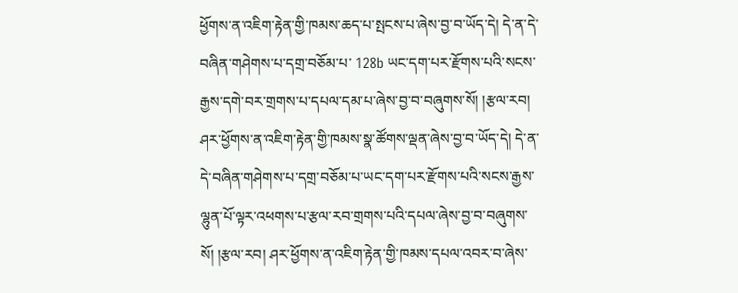ཕྱོགས་ན་འཇིག་རྟེན་གྱི་ཁམས་ཆད་པ་སྤངས་པ་ཞེས་བྱ་བ་ཡོད་དེ། དེ་ན་དེ་བཞིན་གཤེགས་པ་དགྲ་བཅོམ་པ་ 128b ཡང་དག་པར་རྫོགས་པའི་སངས་རྒྱས་དགེ་བར་གྲགས་པ་དཔལ་དམ་པ་ཞེས་བྱ་བ་བཞུགས་སོ། །རྩལ་རབ། ཤར་ཕྱོགས་ན་འཇིག་རྟེན་གྱི་ཁམས་སྣ་ཚོགས་ལྡན་ཞེས་བྱ་བ་ཡོད་དེ། དེ་ན་དེ་བཞིན་གཤེགས་པ་དགྲ་བཅོམ་པ་ཡང་དག་པར་རྫོགས་པའི་སངས་རྒྱས་ལྷུན་པོ་ལྟར་འཕགས་པ་རྩལ་རབ་གྲགས་པའི་དཔལ་ཞེས་བྱ་བ་བཞུགས་སོ། །རྩལ་རབ། ཤར་ཕྱོགས་ན་འཇིག་རྟེན་གྱི་ཁམས་དཔལ་འབར་བ་ཞེས་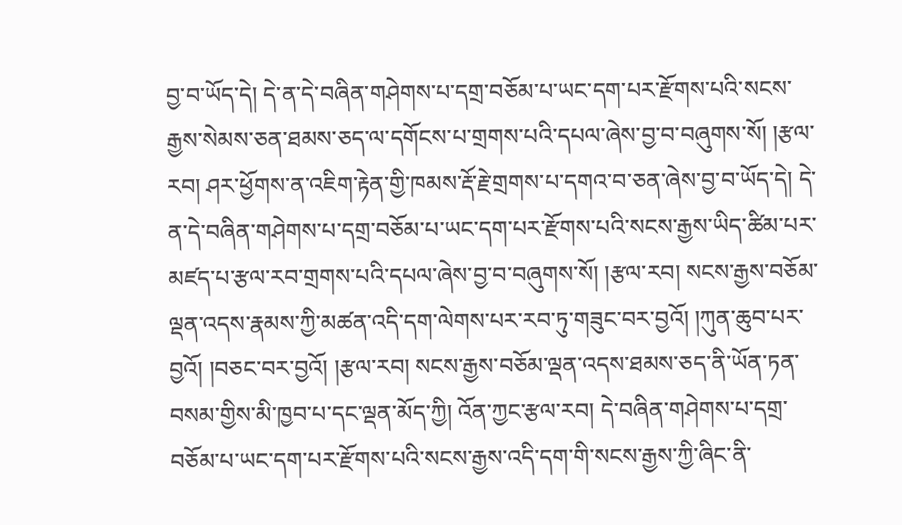བྱ་བ་ཡོད་དེ། དེ་ན་དེ་བཞིན་གཤེགས་པ་དགྲ་བཅོམ་པ་ཡང་དག་པར་རྫོགས་པའི་སངས་རྒྱས་སེམས་ཅན་ཐམས་ཅད་ལ་དགོངས་པ་གྲགས་པའི་དཔལ་ཞེས་བྱ་བ་བཞུགས་སོ། །རྩལ་རབ། ཤར་ཕྱོགས་ན་འཇིག་རྟེན་གྱི་ཁམས་རྡོ་རྗེ་གྲགས་པ་དགའ་བ་ཅན་ཞེས་བྱ་བ་ཡོད་དེ། དེ་ན་དེ་བཞིན་གཤེགས་པ་དགྲ་བཅོམ་པ་ཡང་དག་པར་རྫོགས་པའི་སངས་རྒྱས་ཡིད་ཚིམ་པར་མཛད་པ་རྩལ་རབ་གྲགས་པའི་དཔལ་ཞེས་བྱ་བ་བཞུགས་སོ། །རྩལ་རབ། སངས་རྒྱས་བཅོམ་ལྡན་འདས་རྣམས་ཀྱི་མཚན་འདི་དག་ལེགས་པར་རབ་ཏུ་གཟུང་བར་བྱའོ། །ཀུན་ཆུབ་པར་བྱའོ། །བཅང་བར་བྱའོ། །རྩལ་རབ། སངས་རྒྱས་བཅོམ་ལྡན་འདས་ཐམས་ཅད་ནི་ཡོན་ཏན་བསམ་གྱིས་མི་ཁྱབ་པ་དང་ལྡན་མོད་ཀྱི། འོན་ཀྱང་རྩལ་རབ། དེ་བཞིན་གཤེགས་པ་དགྲ་བཅོམ་པ་ཡང་དག་པར་རྫོགས་པའི་སངས་རྒྱས་འདི་དག་གི་སངས་རྒྱས་ཀྱི་ཞིང་ནི་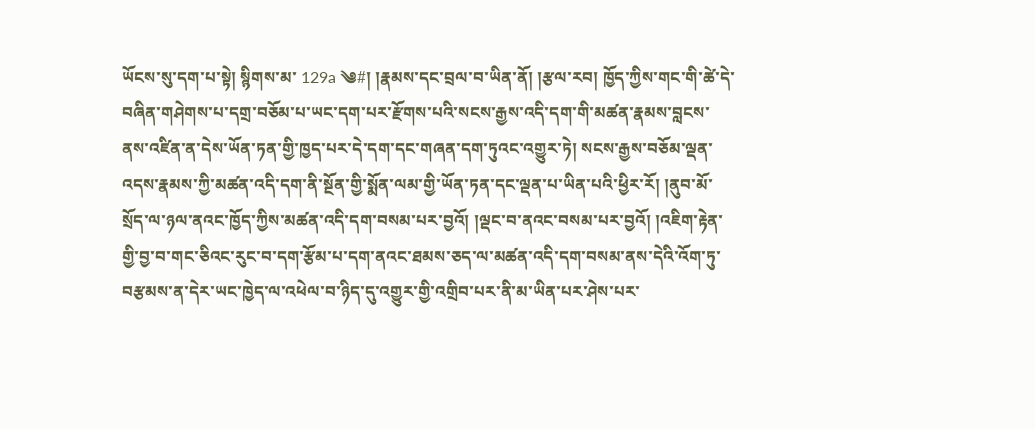ཡོངས་སུ་དག་པ་སྟེ། སྙིགས་མ་ 129a ༄#། །རྣམས་དང་བྲལ་བ་ཡིན་ནོ། །རྩལ་རབ། ཁྱོད་ཀྱིས་གང་གི་ཚེ་དེ་བཞིན་གཤེགས་པ་དགྲ་བཅོམ་པ་ཡང་དག་པར་རྫོགས་པའི་སངས་རྒྱས་འདི་དག་གི་མཚན་རྣམས་བླངས་ནས་འཛིན་ན་དེས་ཡོན་ཏན་གྱི་ཁྱད་པར་དེ་དག་དང་གཞན་དག་ཏུའང་འགྱུར་ཏེ། སངས་རྒྱས་བཅོམ་ལྡན་འདས་རྣམས་ཀྱི་མཚན་འདི་དག་ནི་སྔོན་གྱི་སྨོན་ལམ་གྱི་ཡོན་ཏན་དང་ལྡན་པ་ཡིན་པའི་ཕྱིར་རོ། །ནུབ་མོ་སྲོད་ལ་ཉལ་ནའང་ཁྱོད་ཀྱིས་མཚན་འདི་དག་བསམ་པར་བྱའོ། །ལྡང་བ་ནའང་བསམ་པར་བྱའོ། །འཇིག་རྟེན་གྱི་བྱ་བ་གང་ཅིའང་རུང་བ་དག་རྩོམ་པ་དག་ནའང་ཐམས་ཅད་ལ་མཚན་འདི་དག་བསམ་ནས་དེའི་འོག་ཏུ་བརྩམས་ན་དེར་ཡང་ཁྱེད་ལ་འཕེལ་བ་ཉིད་དུ་འགྱུར་གྱི་འགྲིབ་པར་ནི་མ་ཡིན་པར་ཤེས་པར་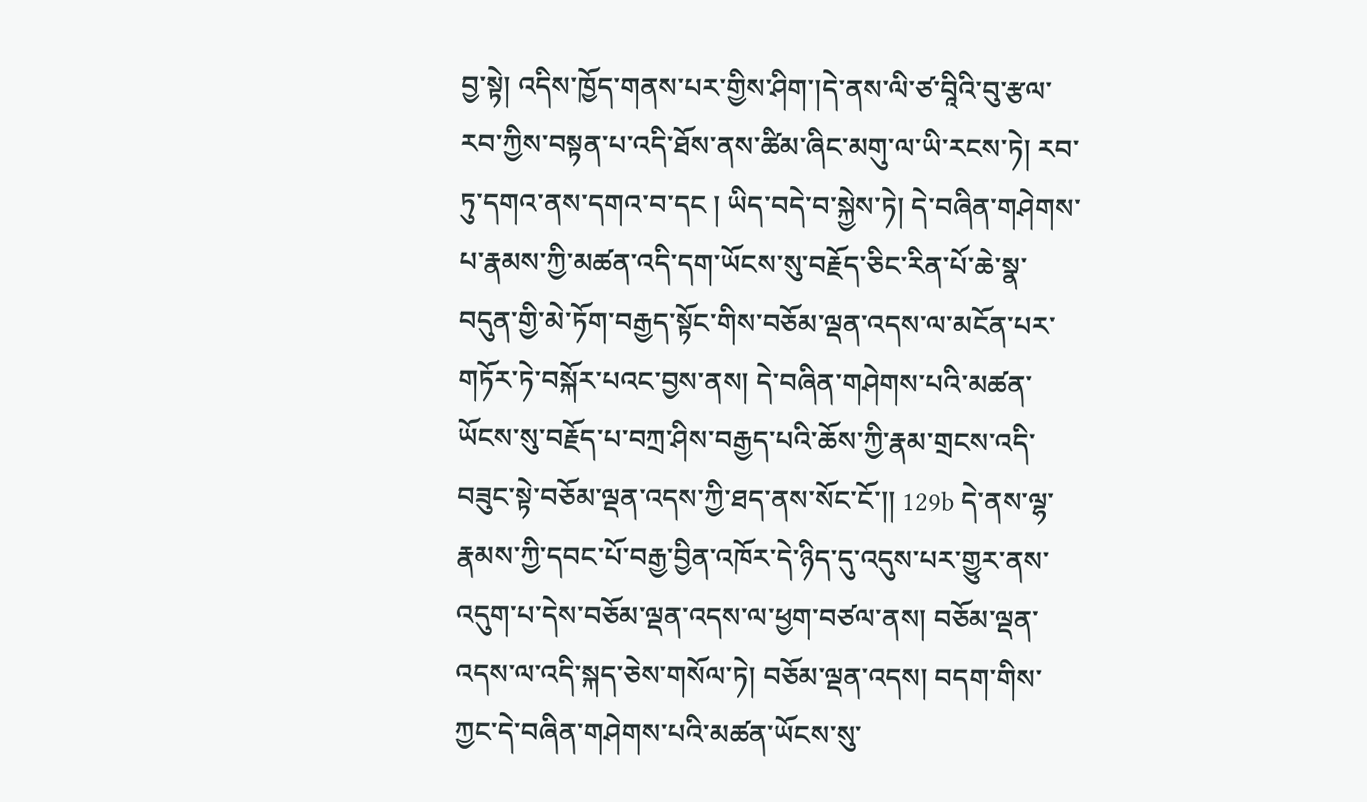བྱ་སྟེ། འདིས་ཁྱོད་གནས་པར་གྱིས་ཤིག་།དེ་ནས་ལི་ཙ་བཱིའི་བུ་རྩལ་རབ་ཀྱིས་བསྟན་པ་འདི་ཐོས་ནས་ཚིམ་ཞིང་མགུ་ལ་ཡི་རངས་ཏེ། རབ་ཏུ་དགའ་ནས་དགའ་བ་དང ། ཡིད་བདེ་བ་སྐྱེས་ཏེ། དེ་བཞིན་གཤེགས་པ་རྣམས་ཀྱི་མཚན་འདི་དག་ཡོངས་སུ་བརྗོད་ཅིང་རིན་པོ་ཆེ་སྣ་བདུན་གྱི་མེ་ཏོག་བརྒྱད་སྟོང་གིས་བཅོམ་ལྡན་འདས་ལ་མངོན་པར་གཏོར་ཏེ་བསྐོར་པའང་བྱས་ནས། དེ་བཞིན་གཤེགས་པའི་མཚན་ཡོངས་སུ་བརྗོད་པ་བཀྲ་ཤིས་བརྒྱད་པའི་ཆོས་ཀྱི་རྣམ་གྲངས་འདི་བཟུང་སྟེ་བཅོམ་ལྡན་འདས་ཀྱི་ཐད་ནས་སོང་ངོ་།། 129b དེ་ནས་ལྷ་རྣམས་ཀྱི་དབང་པོ་བརྒྱ་བྱིན་འཁོར་དེ་ཉིད་དུ་འདུས་པར་གྱུར་ནས་འདུག་པ་དེས་བཅོམ་ལྡན་འདས་ལ་ཕྱག་བཙལ་ནས། བཅོམ་ལྡན་འདས་ལ་འདི་སྐད་ཅེས་གསོལ་ཏེ། བཅོམ་ལྡན་འདས། བདག་གིས་ཀྱང་དེ་བཞིན་གཤེགས་པའི་མཚན་ཡོངས་སུ་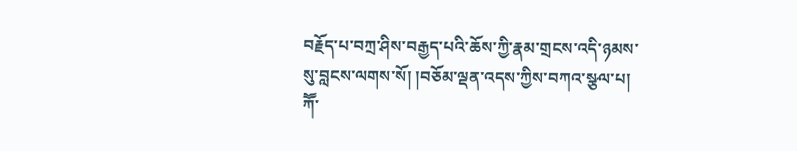བརྗོད་པ་བཀྲ་ཤིས་བརྒྱད་པའི་ཆོས་ཀྱི་རྣམ་གྲངས་འདི་ཉམས་སུ་བླངས་ལགས་སོ། །བཅོམ་ལྡན་འདས་ཀྱིས་བཀའ་སྩལ་པ། ཀཽ་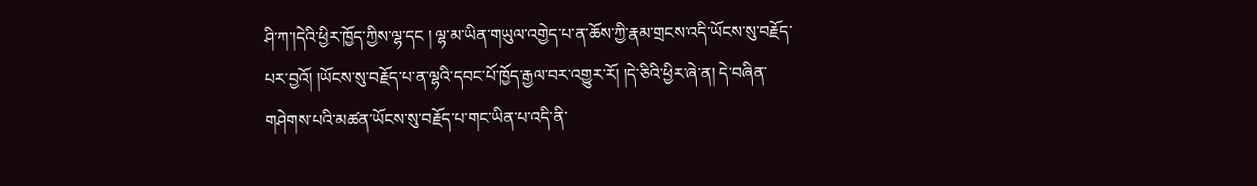ཤི་ཀ་།དེའི་ཕྱིར་ཁྱོད་ཀྱིས་ལྷ་དང ། ལྷ་མ་ཡིན་གཡུལ་འགྱེད་པ་ན་ཆོས་ཀྱི་རྣམ་གྲངས་འདི་ཡོངས་སུ་བརྗོད་པར་བྱའོ། །ཡོངས་སུ་བརྗོད་པ་ན་ལྷའི་དབང་པོ་ཁྱོད་རྒྱལ་བར་འགྱུར་རོ། །དེ་ཅིའི་ཕྱིར་ཞེ་ན། དེ་བཞིན་གཤེགས་པའི་མཚན་ཡོངས་སུ་བརྗོད་པ་གང་ཡིན་པ་འདི་ནི་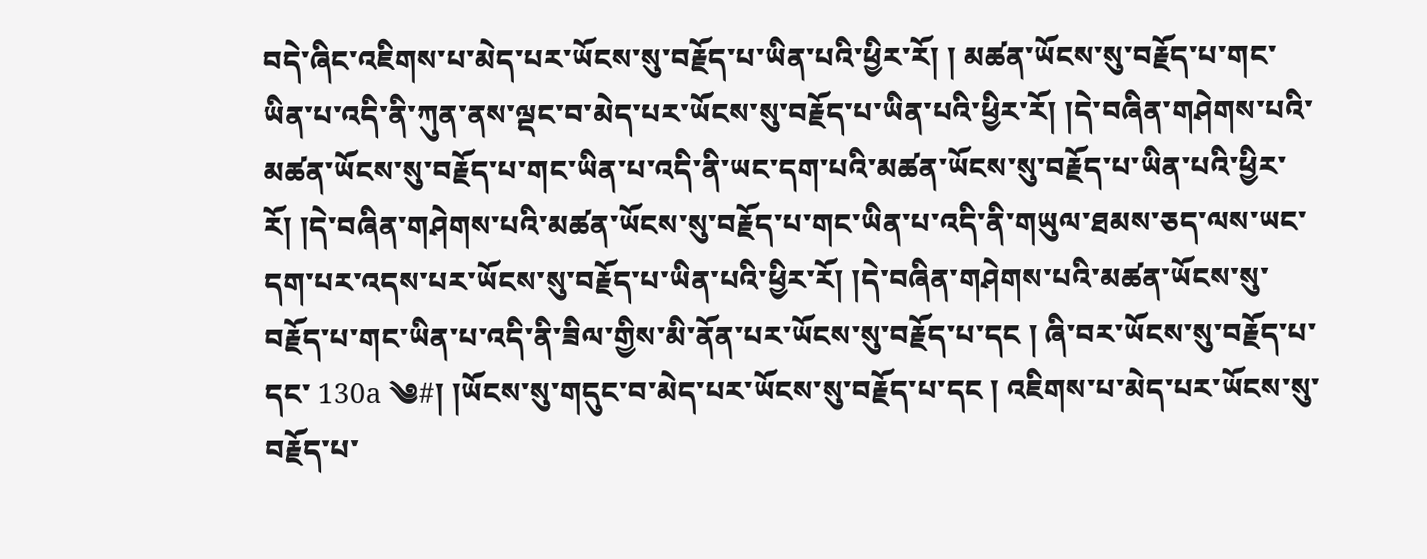བདེ་ཞིང་འཇིགས་པ་མེད་པར་ཡོངས་སུ་བརྗོད་པ་ཡིན་པའི་ཕྱིར་རོ། ། མཚན་ཡོངས་སུ་བརྗོད་པ་གང་ཡིན་པ་འདི་ནི་ཀུན་ནས་ལྡང་བ་མེད་པར་ཡོངས་སུ་བརྗོད་པ་ཡིན་པའི་ཕྱིར་རོ། །དེ་བཞིན་གཤེགས་པའི་མཚན་ཡོངས་སུ་བརྗོད་པ་གང་ཡིན་པ་འདི་ནི་ཡང་དག་པའི་མཚན་ཡོངས་སུ་བརྗོད་པ་ཡིན་པའི་ཕྱིར་རོ། །དེ་བཞིན་གཤེགས་པའི་མཚན་ཡོངས་སུ་བརྗོད་པ་གང་ཡིན་པ་འདི་ནི་གཡུལ་ཐམས་ཅད་ལས་ཡང་དག་པར་འདས་པར་ཡོངས་སུ་བརྗོད་པ་ཡིན་པའི་ཕྱིར་རོ། །དེ་བཞིན་གཤེགས་པའི་མཚན་ཡོངས་སུ་བརྗོད་པ་གང་ཡིན་པ་འདི་ནི་ཟིལ་གྱིས་མི་ནོན་པར་ཡོངས་སུ་བརྗོད་པ་དང ། ཞི་བར་ཡོངས་སུ་བརྗོད་པ་དང་ 130a ༄#། །ཡོངས་སུ་གདུང་བ་མེད་པར་ཡོངས་སུ་བརྗོད་པ་དང ། འཇིགས་པ་མེད་པར་ཡོངས་སུ་བརྗོད་པ་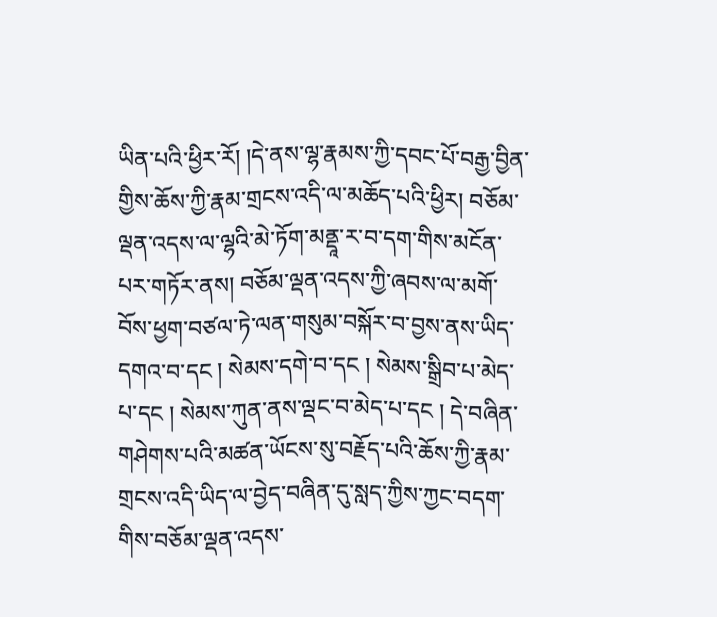ཡིན་པའི་ཕྱིར་རོ། །དེ་ནས་ལྷ་རྣམས་ཀྱི་དབང་པོ་བརྒྱ་བྱིན་གྱིས་ཆོས་ཀྱི་རྣམ་གྲངས་འདི་ལ་མཆོད་པའི་ཕྱིར། བཅོམ་ལྡན་འདས་ལ་ལྷའི་མེ་ཏོག་མནྡཱ་ར་བ་དག་གིས་མངོན་པར་གཏོར་ནས། བཅོམ་ལྡན་འདས་ཀྱི་ཞབས་ལ་མགོ་བོས་ཕྱག་བཙལ་ཏེ་ལན་གསུམ་བསྐོར་བ་བྱས་ནས་ཡིད་དགའ་བ་དང ། སེམས་དགེ་བ་དང ། སེམས་སྒྲིབ་པ་མེད་པ་དང ། སེམས་ཀུན་ནས་ལྡང་བ་མེད་པ་དང ། དེ་བཞིན་གཤེགས་པའི་མཚན་ཡོངས་སུ་བརྗོད་པའི་ཆོས་ཀྱི་རྣམ་གྲངས་འདི་ཡིད་ལ་བྱེད་བཞིན་དུ་སླད་ཀྱིས་ཀྱང་བདག་གིས་བཅོམ་ལྡན་འདས་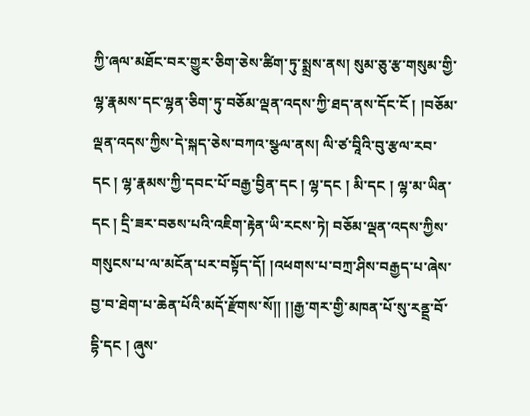ཀྱི་ཞལ་མཐོང་བར་གྱུར་ཅིག་ཅེས་ཚིག་ཏུ་སྨྲས་ནས། སུམ་ཅུ་རྩ་གསུམ་གྱི་ལྷ་རྣམས་དང་ལྷན་ཅིག་ཏུ་བཅོམ་ལྡན་འདས་ཀྱི་ཐད་ནས་དོང་ངོ ། །བཅོམ་ལྡན་འདས་ཀྱིས་དེ་སྐད་ཅེས་བཀའ་སྩལ་ནས། ལི་ཙ་བཱིའི་བུ་རྩལ་རབ་དང ། ལྷ་རྣམས་ཀྱི་དབང་པོ་བརྒྱ་བྱིན་དང ། ལྷ་དང ། མི་དང ། ལྷ་མ་ཡིན་དང ། དྲི་ཟར་བཅས་པའི་འཇིག་རྟེན་ཡི་རངས་ཏེ། བཅོམ་ལྡན་འདས་ཀྱིས་གསུངས་པ་ལ་མངོན་པར་བསྟོད་དོ། །འཕགས་པ་བཀྲ་ཤིས་བརྒྱད་པ་ཞེས་བྱ་བ་ཐེག་པ་ཆེན་པོའི་མདོ་རྫོགས་སོ།། །།རྒྱ་གར་གྱི་མཁན་པོ་སུ་རནྡྲ་བོ་དྷི་དང ། ཞུས་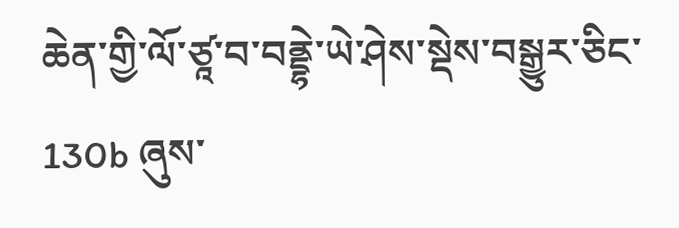ཆེན་གྱི་ལོ་ཙཱ་བ་བནྡྷེ་ཡེ་ཤེས་སྡེས་བསྒྱུར་ཅིང་ 130b ཞུས་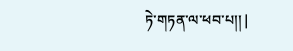ཏེ་གཏན་ལ་ཕབ་པ།། |